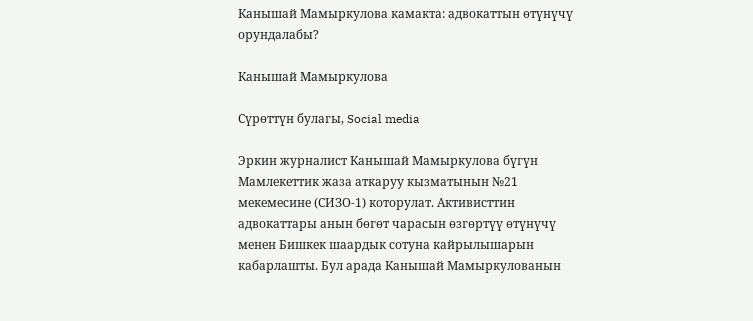Канышай Мамыркулова камакта: адвокаттын өтүнүчү орундалабы?

Канышай Мамыркулова

Сүрөттүн булагы, Social media

Эркин журналист Канышай Мамыркулова бүгүн Мамлекеттик жаза аткаруу кызматынын №21 мекемесине (СИЗО-1) которулат. Активисттин адвокаттары анын бөгөт чарасын өзгөртүү өтүнүчү менен Бишкек шаардык сотуна кайрылышарын кабарлашты. Бул арада Канышай Мамыркулованын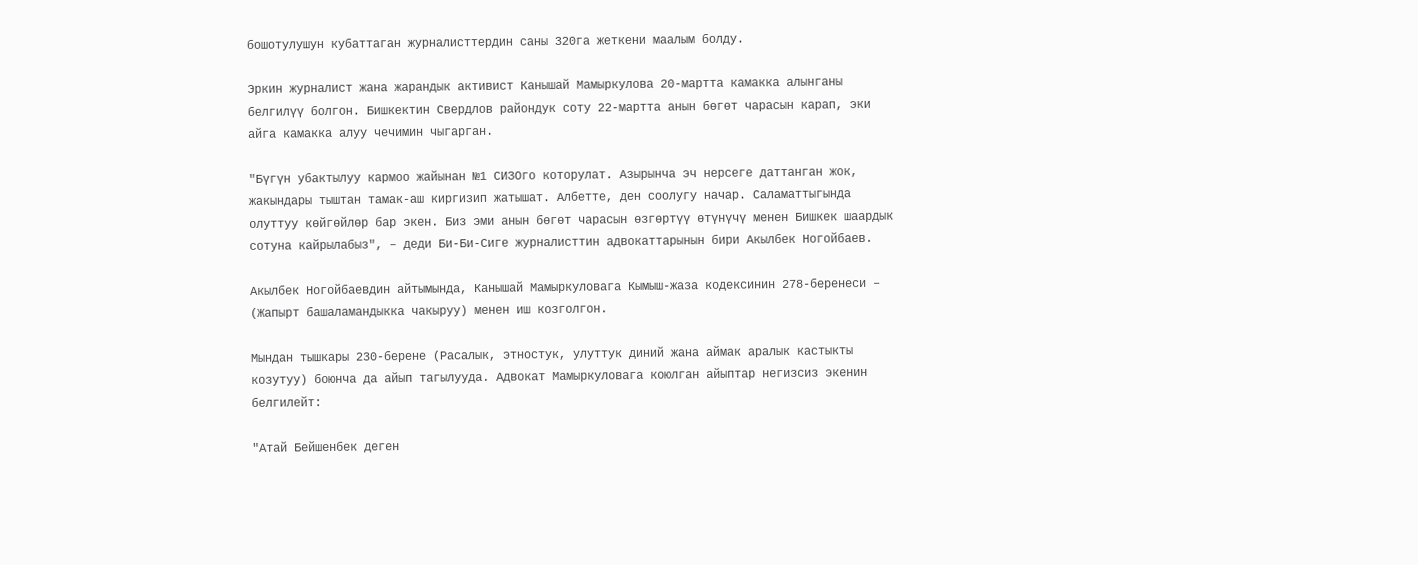бошотулушун кубаттаган журналисттердин саны 320га жеткени маалым болду.

Эркин журналист жана жарандык активист Канышай Мамыркулова 20-мартта камакка алынганы белгилүү болгон. Бишкектин Свердлов райондук соту 22-мартта анын бөгөт чарасын карап, эки айга камакка алуу чечимин чыгарган.

"Бүгүн убактылуу кармоо жайынан №1 СИЗОго которулат. Азырынча эч нерсеге даттанган жок, жакындары тыштан тамак-аш киргизип жатышат. Албетте, ден соолугу начар. Саламаттыгында олуттуу көйгөйлөр бар экен. Биз эми анын бөгөт чарасын өзгөртүү өтүнүчү менен Бишкек шаардык сотуна кайрылабыз", – деди Би-Би-Сиге журналисттин адвокаттарынын бири Акылбек Ногойбаев.

Акылбек Ногойбаевдин айтымында, Канышай Мамыркуловага Кымыш-жаза кодексинин 278-беренеси – (Жапырт башаламандыкка чакыруу) менен иш козголгон.

Мындан тышкары 230-берене (Расалык, этностук, улуттук диний жана аймак аралык кастыкты козутуу) боюнча да айып тагылууда. Адвокат Мамыркуловага коюлган айыптар негизсиз экенин белгилейт:

"Атай Бейшенбек деген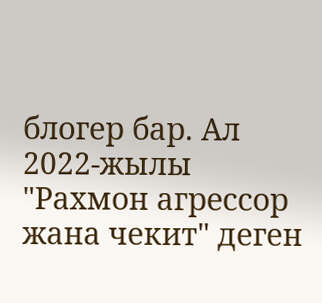блогер бар. Ал 2022-жылы "Рахмон агрессор жана чекит" деген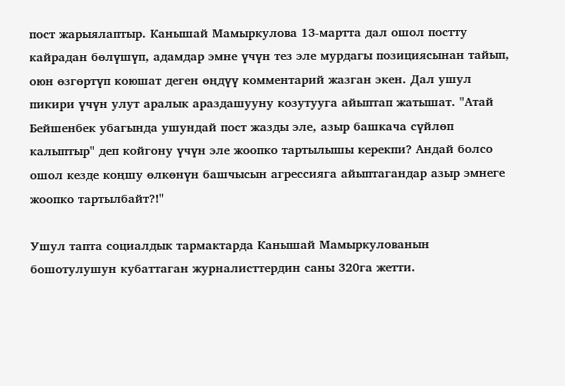пост жарыялаптыр. Канышай Мамыркулова 13-мартта дал ошол постту кайрадан бөлүшүп, адамдар эмне үчүн тез эле мурдагы позициясынан тайып, оюн өзгөртүп коюшат деген өңдүү комментарий жазган экен. Дал ушул пикири үчүн улут аралык араздашууну козутууга айыптап жатышат. "Атай Бейшенбек убагында ушундай пост жазды эле, азыр башкача сүйлөп калыптыр" деп койгону үчүн эле жоопко тартылышы керекпи? Андай болсо ошол кезде коңшу өлкөнүн башчысын агрессияга айыптагандар азыр эмнеге жоопко тартылбайт?!"

Ушул тапта социалдык тармактарда Канышай Мамыркулованын бошотулушун кубаттаган журналисттердин саны 320га жетти.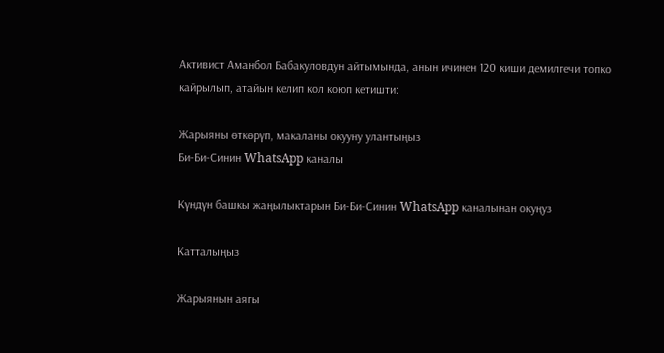Активист Аманбол Бабакуловдун айтымында, анын ичинен 120 киши демилгечи топко кайрылып, атайын келип кол коюп кетишти:

Жарыяны өткөрүп, макаланы окууну улантыңыз
Би-Би-Синин WhatsApp каналы

Күндүн башкы жаңылыктарын Би-Би-Синин WhatsApp каналынан окуңуз

Катталыңыз

Жарыянын аягы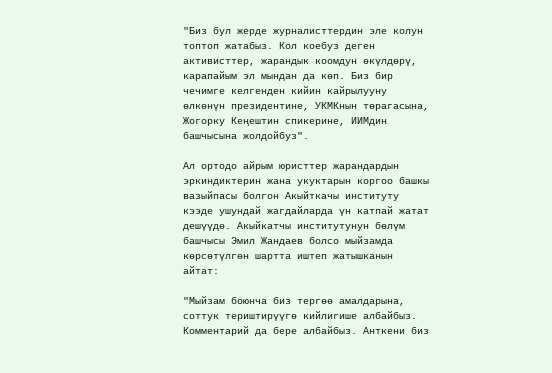"Биз бул жерде журналисттердин эле колун топтоп жатабыз. Кол коебуз деген активисттер, жарандык коомдун өкүлдөрү, карапайым эл мындан да көп. Биз бир чечимге келгенден кийин кайрылууну өлкөнүн президентине, УКМКнын төрагасына, Жогорку Кеңештин спикерине, ИИМдин башчысына жолдойбуз".

Ал ортодо айрым юристтер жарандардын эркиндиктерин жана укуктарын коргоо башкы вазыйпасы болгон Акыйткачы институту кээде ушундай жагдайларда үн катпай жатат дешүүдө. Акыйкатчы институтунун бөлүм башчысы Эмил Жандаев болсо мыйзамда көрсөтүлгөн шартта иштеп жатышканын айтат:

"Мыйзам боюнча биз тергөө амалдарына, соттук териштирүүгө кийлигише албайбыз. Комментарий да бере албайбыз. Анткени биз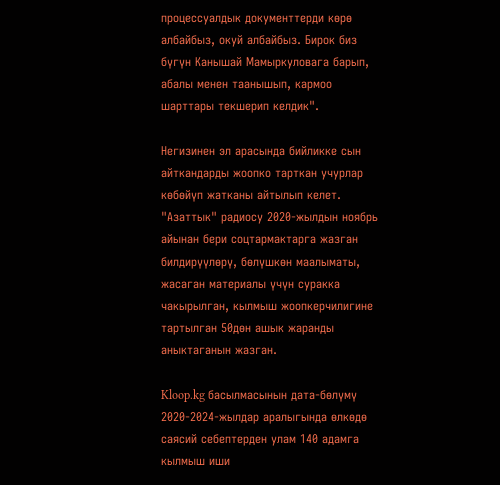процессуалдык документтерди көрө албайбыз, окуй албайбыз. Бирок биз бүгүн Канышай Мамыркуловага барып, абалы менен таанышып, кармоо шарттары текшерип келдик".

Негизинен эл арасында бийликке сын айткандарды жоопко тарткан учурлар көбөйүп жатканы айтылып келет. "Азаттык" радиосу 2020-жылдын ноябрь айынан бери соцтармактарга жазган билдирүүлөрү, бөлүшкөн маалыматы, жасаган материалы үчүн суракка чакырылган, кылмыш жоопкерчилигине тартылган 50дөн ашык жаранды аныктаганын жазган.

Kloop.kg басылмасынын дата-бөлүмү 2020-2024-жылдар аралыгында өлкөдө саясий себептерден улам 140 адамга кылмыш иши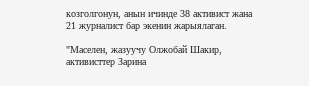козголгонун, анын ичинде 38 активист жана 21 журналист бар экенин жарыялаган.

"Маселен, жазуучу Олжобай Шакир, активисттер Зарина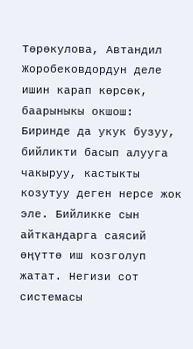Төрөкулова, Автандил Жоробековдордун деле ишин карап көрсөк, баарыныкы окшош: Биринде да укук бузуу, бийликти басып алууга чакыруу, кастыкты козутуу деген нерсе жок эле. Бийликке сын айткандарга саясий өңүттө иш козголуп жатат. Негизи сот системасы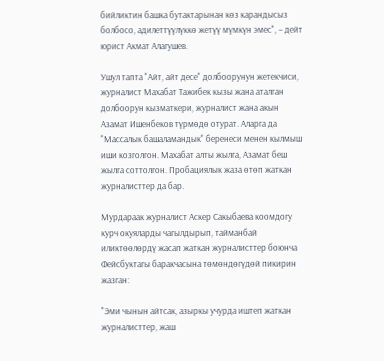бийликтин башка бутактарынан көз карандысыз болбосо, адилеттүүлүккө жетүү мүмкүн эмес", – дейт юрист Акмат Алагушев.

Ушул тапта "Айт, айт десе" долбоорунун жетекчиси, журналист Махабат Тажибек кызы жана аталган долбоорун кызматкери, журналист жана акын Азамат Ишенбеков түрмөдө отурат. Аларга да "Массалык башаламандык" беренеси менен кылмыш иши козголгон. Махабат алты жылга, Азамат беш жылга соттолгон. Пробациялык жаза өтөп жаткан журналисттер да бар.

Мурдараак журналист Аскер Сакыбаева коомдогу курч окуяларды чагылдырып, тайманбай иликтөөлөрдү жасап жаткан журналисттер боюнча Фейсбуктагы баракчасына төмөндөгүдөй пикирин жазган:

"Эми чынын айтсак, азыркы учурда иштеп жаткан журналисттер, жаш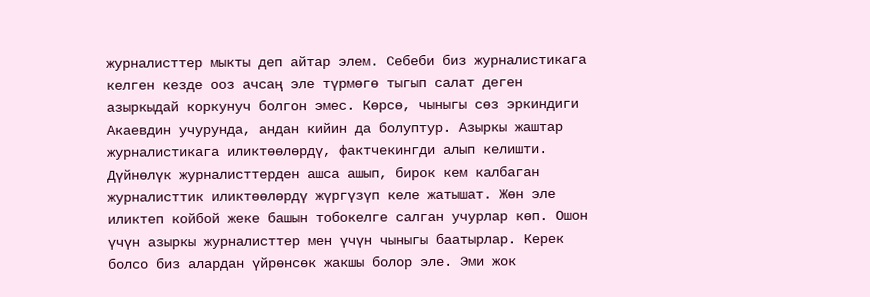журналисттер мыкты деп айтар элем. Себеби биз журналистикага келген кезде ооз ачсаң эле түрмөгө тыгып салат деген азыркыдай коркунуч болгон эмес. Көрсө, чыныгы сөз эркиндиги Акаевдин учурунда, андан кийин да болуптур. Азыркы жаштар журналистикага иликтөөлөрдү, фактчекингди алып келишти. Дүйнөлүк журналисттерден ашса ашып, бирок кем калбаган журналисттик иликтөөлөрдү жүргүзүп келе жатышат. Жөн эле иликтеп койбой жеке башын тобокелге салган учурлар көп. Ошон үчүн азыркы журналисттер мен үчүн чыныгы баатырлар. Керек болсо биз алардан үйрөнсөк жакшы болор эле. Эми жок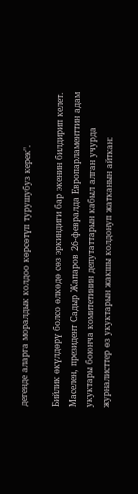дегенде аларга моралдык колдоо көрсөтүп турушубуз керек".

Бийлик өкүлдөрү болсо өлкөдө сөз эркиндиги бар экенин билдирип келет. Маселен, президент Садыр Жапаров 26-февралда Европарламенттин адам укуктары боюнча комитетинин депутаттарын кабыл алган учурда журналисттер өз укуктарын жакшы колдонуп жатканын айткан: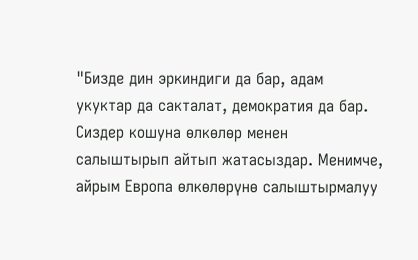"Бизде дин эркиндиги да бар, адам укуктар да сакталат, демократия да бар. Сиздер кошуна өлкөлөр менен салыштырып айтып жатасыздар. Менимче, айрым Европа өлкөлөрүнө салыштырмалуу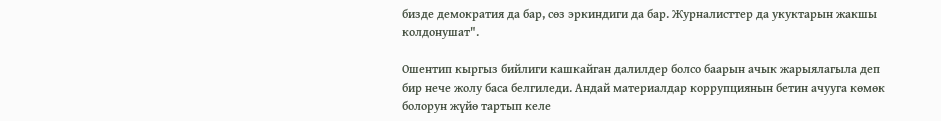бизде демократия да бар, сөз эркиндиги да бар. Журналисттер да укуктарын жакшы колдонушат".

Ошентип кыргыз бийлиги кашкайган далилдер болсо баарын ачык жарыялагыла деп бир нече жолу баса белгиледи. Андай материалдар коррупциянын бетин ачууга көмөк болорун жүйө тартып келе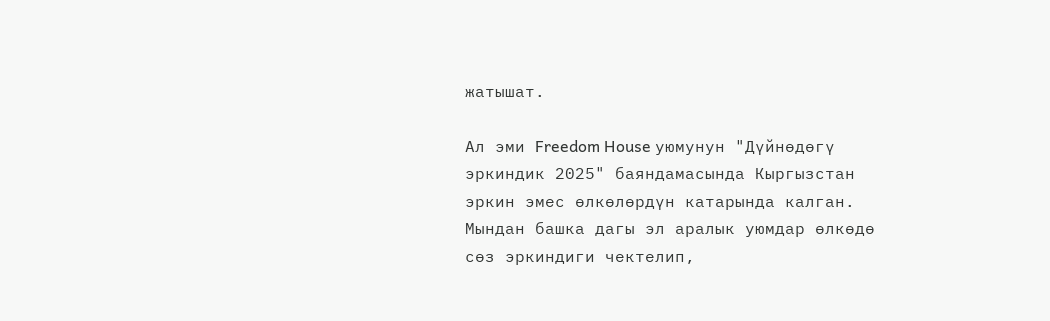жатышат.

Ал эми Freedom House уюмунун "Дүйнөдөгү эркиндик 2025" баяндамасында Кыргызстан эркин эмес өлкөлөрдүн катарында калган. Мындан башка дагы эл аралык уюмдар өлкөдө сөз эркиндиги чектелип,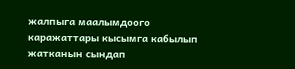жалпыга маалымдоого каражаттары кысымга кабылып жатканын сындап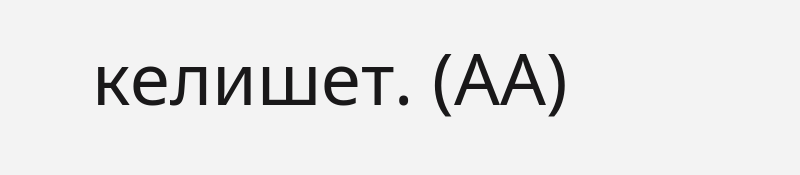келишет. (АА)